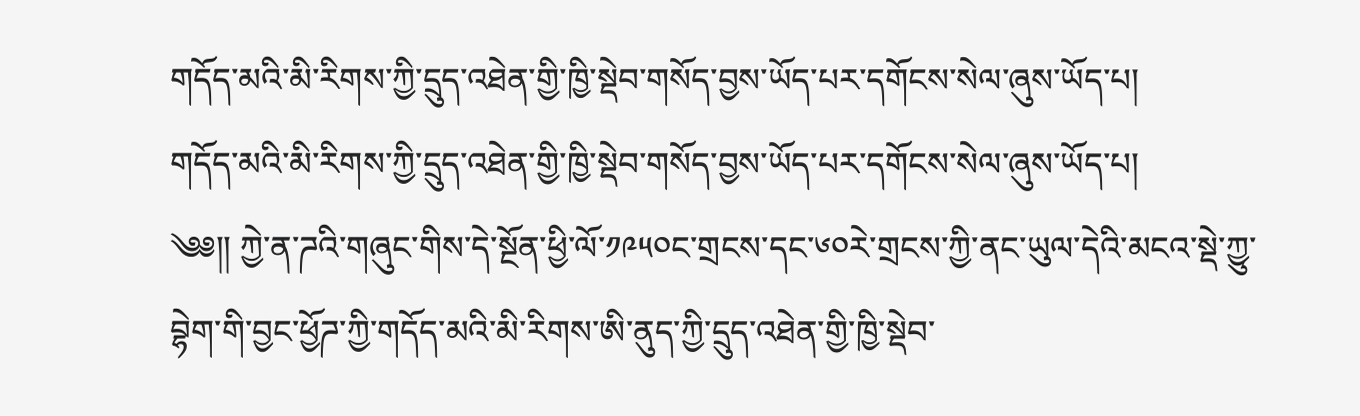གདོད་མའི་མི་རིགས་ཀྱི་དྲུད་འཐེན་གྱི་ཁྱི་སྡེབ་གསོད་བྱས་ཡོད་པར་དགོངས་སེལ་ཞུས་ཡོད་པ།
གདོད་མའི་མི་རིགས་ཀྱི་དྲུད་འཐེན་གྱི་ཁྱི་སྡེབ་གསོད་བྱས་ཡོད་པར་དགོངས་སེལ་ཞུས་ཡོད་པ།
༄༅།། ཀྱེ་ན་ཌའི་གཞུང་གིས་དེ་སྔོན་ཕྱི་ལོ་༡༩༥༠ང་གྲངས་དང་༦༠རེ་གྲངས་ཀྱི་ནང་ཡུལ་དེའི་མངའ་སྡེ་ཀྱུ་བྷེག་གི་བྱང་ཕྱོཌ་ཀྱི་གདོད་མའི་མི་རིགས་ཨི་ནུད་ཀྱི་དྲུད་འཐེན་གྱི་ཁྱི་སྡེབ་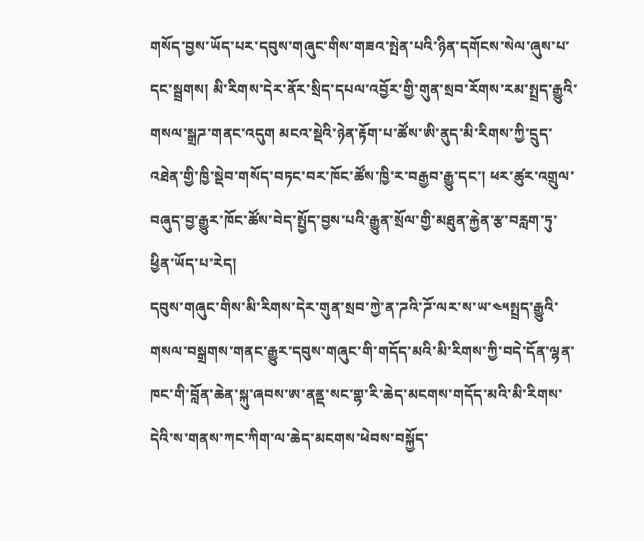གསོད་བྱས་ཡོད་པར་དབུས་གཞུང་གིས་གཟའ་སྤེན་པའི་ཉིན་དགོངས་སེལ་ཞུས་པ་དང་སྦྲགས། མི་རིགས་དེར་ནོར་སྲིད་དཔལ་འབྱོར་གྱི་གུན་སྲབ་རོགས་རམ་སྤྲད་རྒྱུའི་གསལ་སྒྲཌ་གནང་འདུག མངའ་སྡེའི་ཉེན་རྟོག་པ་ཚོས་ཨི་ནུད་མི་རིགས་ཀྱི་དྲུད་འཐེན་གྱི་ཁྱི་སྡེབ་གསོད་བཏང་བར་ཁོང་ཚོས་ཁྱི་ར་བརྒྱབ་རྒྱུ་དང་། ཕར་ཚུར་འགྲུལ་བཞུད་བྱ་རྒྱུར་ཁོང་ཚོས་བེད་སྤྱོད་བྱས་པའི་རྒྱུན་སྲོལ་གྱི་མཐུན་རྐྱེན་རྩ་བརླག་ཏུ་ཕྱིན་ཡོད་པ་རེད།
དབུས་གཞུང་གིས་མི་རིགས་དེར་གུན་སྲབ་ཀྱེ་ན་ཌའི་ཌོ་ལར་ས་ཡ་༤༥སྤྲད་རྒྱུའི་གསལ་བསྒྲགས་གནང་རྒྱུར་དབུས་གཞུང་གི་གདོད་མའི་མི་རིགས་ཀྱི་བདེ་དོན་ལྷན་ཁང་གི་བློན་ཆེན་སྐུ་ཞབས་ཨ་ནནྡ་སང་གྷ་རི་ཆེད་མངགས་གདོད་མའི་མི་རིགས་དེའི་ས་གནས་ཀང་ཀིག་ལ་ཆེད་མངགས་ཕེབས་བསྐྱོད་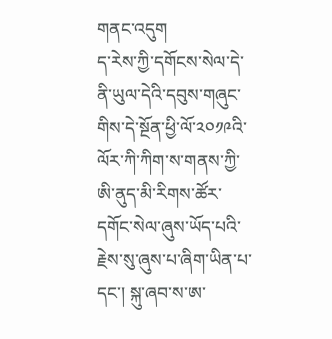གནང་འདུག
ད་རེས་ཀྱི་དགོངས་སེལ་དེ་ནི་ཡུལ་དེའི་དབུས་གཞུང་གིས་དེ་སྔོན་ཕྱི་ལོ་༢༠༡༩འི་ལོར་ཀི་ཀིག་ས་གནས་ཀྱི་ཨི་ནུད་མི་རིགས་ཚོར་དགོང་སེལ་ཞུས་ཡོད་པའི་རྗེས་སུ་ཞུས་པ་ཞིག་ཡིན་པ་དང་། སྐུ་ཞབ་ས་ཨ་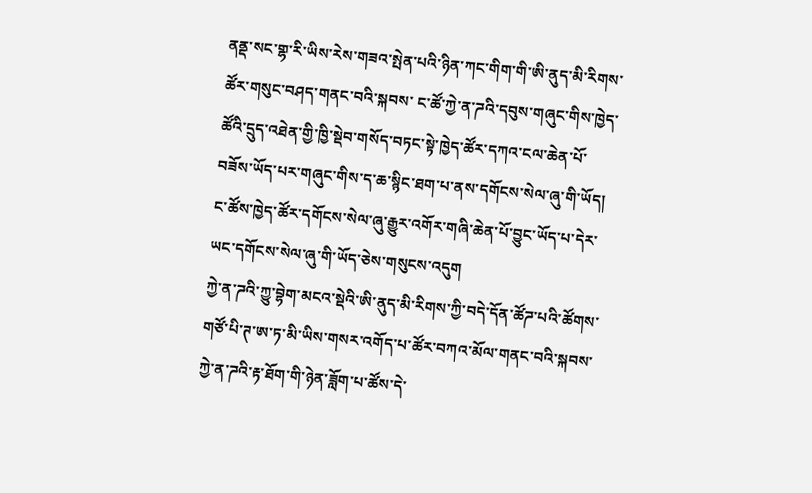ནནྡ་སང་གྷ་རི་ཡིས་རེས་གཟའ་སྤེན་པའི་ཉིན་ཀང་གིག་གི་ཨི་ནུད་མི་རིགས་ཚོར་གསུང་བཤད་གནང་བའི་སྐབས་ ང་ཚོ་ཀྱེ་ན་ཌའི་དབུས་གཞུང་གིས་ཁྱེད་ཚོའི་དྲུད་འཐེན་གྱི་ཁྱི་སྡེབ་གསོད་བཏང་སྟེ་ཁྱེད་ཚོར་དཀའ་ངལ་ཆེན་པོ་བཟོས་ཡོད་པར་གཞུང་གིས་ད་ཆ་སྙིང་ཐག་པ་ནས་དགོངས་སེལ་ཞུ་གི་ཡོད། ང་ཚོས་ཁྱེད་ཚོར་དགོངས་སེལ་ཞུ་རྒྱུར་འགོར་གཞི་ཆེན་པོ་བྱུང་ཡོད་པ་དེར་ཡང་དགོངས་སེལ་ཞུ་གི་ཡོད་ཅེས་གསུངས་འདུག
ཀྱེ་ན་ཌའི་ཀྱུ་བྷེག་མངའ་སྡེའི་ཨི་ནུད་མི་རིགས་ཀྱི་བདེ་དོན་ཚོཌ་པའི་ཚོགས་གཙོ་པི་ཊ་ཨ་ཏ་མི་ཡིས་གསར་འགོད་པ་ཚོར་བཀའ་མོལ་གནང་བའི་སྐབས་ ཀྱེ་ན་ཌའི་རྟ་ཐོག་གི་ཉེན་ཟློག་པ་ཚོས་དེ་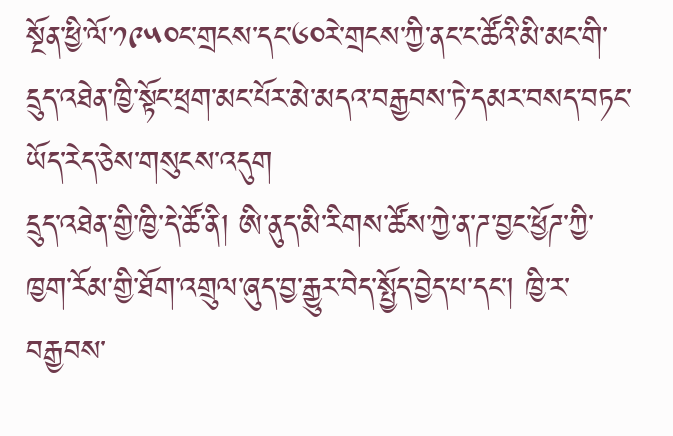སྔོན་ཕྱི་ལོ་༡༩༥༠ང་གྲངས་དང་༦༠རེ་གྲངས་ཀྱི་ནང་ང་ཚོའི་མི་མང་གི་དྲུད་འཐེན་ཁྱི་སྟོང་ཕྲག་མང་པོར་མེ་མདའ་བརྒྱབས་ཏེ་དམར་བསད་བཏང་ཡོད་རེད་ཅེས་གསུངས་འདུག
དྲུད་འཐེན་གྱི་ཁྱི་དེ་ཚོ་ནི། ཨི་ནུད་མི་རིགས་ཚོས་ཀྱེ་ན་ཌ་བྱང་ཕྱོཌ་ཀྱི་ཁྱག་རོམ་གྱི་ཐོག་འགྲུལ་ཞུད་བྱ་རྒྱུར་བེད་སྤྱོད་བྱེད་པ་དང་། ཁྱི་ར་བརྒྱབས་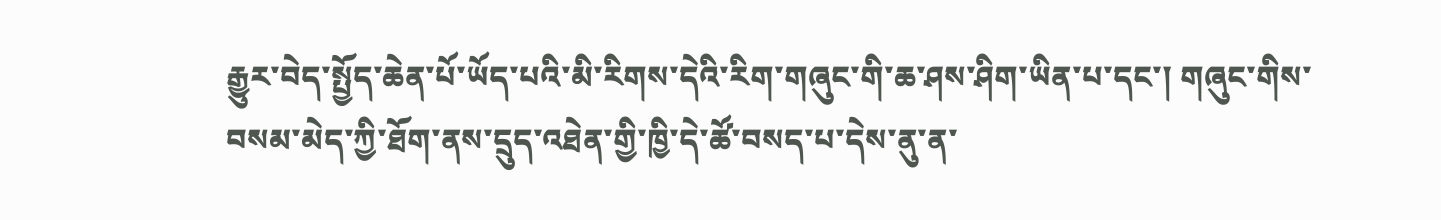རྒྱུར་བེད་སྤྱོད་ཆེན་པོ་ཡོད་པའི་མི་རིགས་དེའི་རིག་གཞུང་གི་ཆ་ཤས་ཤིག་ཡིན་པ་དང་། གཞུང་གིས་བསམ་མེད་ཀྱི་ཐོག་ནས་དྲུད་འཐེན་གྱི་ཁྱི་དེ་ཚོ་བསད་པ་དེས་ནུ་ན་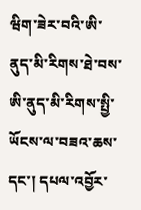ཝིག་ཟེར་བའི་ཨི་ནུད་མི་རིགས་ཐེ་བས་ཨི་ནུད་མི་རིགས་སྤྱི་ཡོངས་ལ་བཟའ་ཆས་དང་། དཔལ་འབྱོར་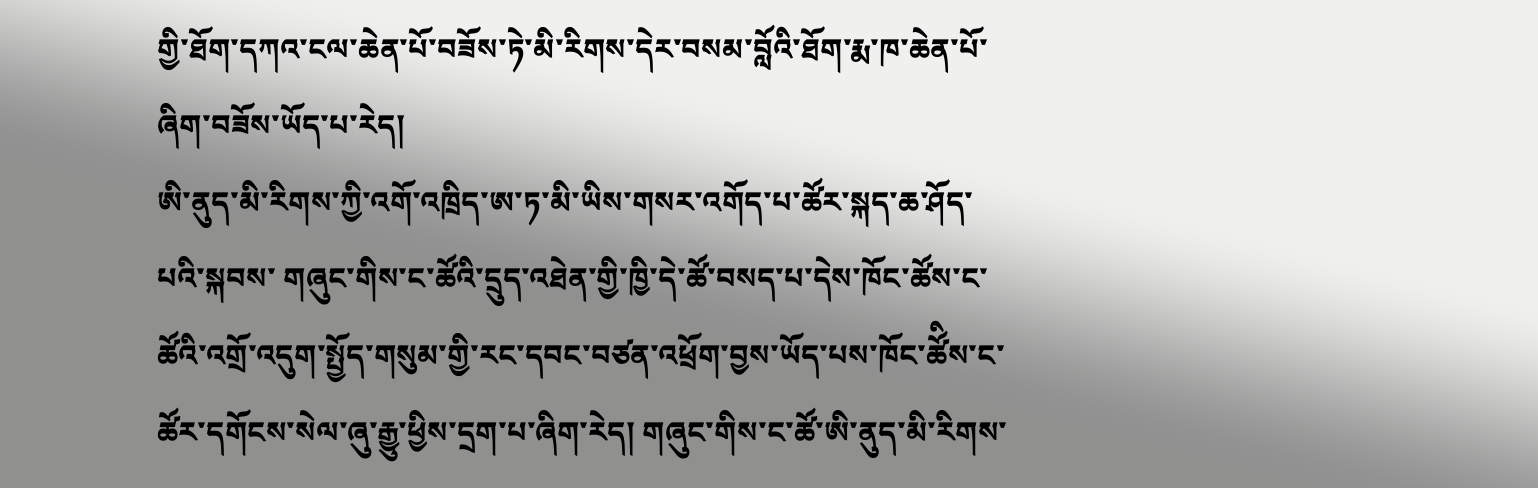གྱི་ཐོག་དཀའ་ངལ་ཆེན་པོ་བཟོས་ཏེ་མི་རིགས་དེར་བསམ་བློའི་ཐོག་རྨ་ཁ་ཆེན་པོ་ཞིག་བཟོས་ཡོད་པ་རེད།
ཨི་ནུད་མི་རིགས་ཀྱི་འགོ་འཁྲིད་ཨ་ཏ་མི་ཡིས་གསར་འགོད་པ་ཚོར་སྐད་ཆ་ཤོད་པའི་སྐབས་ གཞུང་གིས་ང་ཚོའི་དྲུད་འཐེན་གྱི་ཁྱི་དེ་ཚོ་བསད་པ་དེས་ཁོང་ཚོས་ང་ཚོའི་འགྲོ་འདུག་སྤྱོད་གསུམ་གྱི་རང་དབང་བཙན་འཕྲོག་བྱས་ཡོད་པས་ཁོང་ཚོིས་ང་ཚོར་དགོངས་སེལ་ཞུ་རྒྱུ་ཕྱིས་དྲག་པ་ཞིག་རེད། གཞུང་གིས་ང་ཚོ་ཨི་ནུད་མི་རིགས་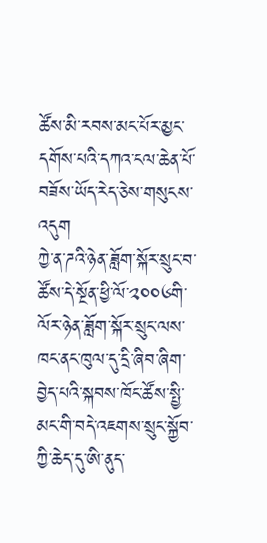ཚོས་མི་རབས་མང་པོར་མྱང་དགོས་པའི་དཀའ་ངལ་ཆེན་པོ་བཟོས་ཡོད་རེད་ཅེས་གསུངས་འདུག
ཀྱེ་ན་ཌའི་ཉེན་ཟློག་སྐོར་སྲུང་བ་ཚོས་དེ་སྔོན་ཕྱི་ལོ་༢༠༠༦གི་ལོར་ཉེན་ཟློག་སྐོར་སྲུང་ལས་ཁང་ནང་ཁུལ་དུ་དྲི་ཞིབ་ཞིག་བྱེད་པའི་སྐབས་ཁོང་ཚོས་སྤྱི་མང་གི་བདེ་འཇགས་སྲུང་སྐྱོབ་ཀྱི་ཆེད་དུ་ཨི་ནུད་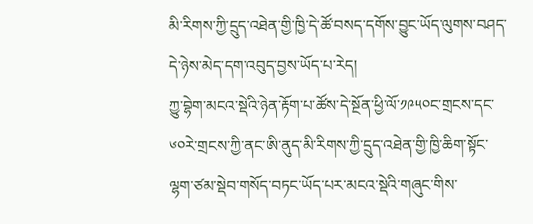མི་རིགས་ཀྱི་དྲུད་འཐེན་གྱི་ཁྱི་དེ་ཚོ་བསད་དགོས་བྱུང་ཡོད་ལུགས་བཤད་དེ་ཉེས་མེད་དག་འབུད་བྱས་ཡོད་པ་རེད།
ཀྱུ་བྷེག་མངའ་སྡེའི་ཉེན་རྟོག་པ་ཚོས་དེ་སྔོན་ཕྱི་ལོ་༡༩༥༠ང་གྲངས་དང་༦༠རེ་གྲངས་ཀྱི་ནང་ཨི་ནུད་མི་རིགས་ཀྱི་དྲུད་འཐེན་གྱི་ཁྱི་ཆིག་སྟོང་ལྷག་ཙམ་སྡེབ་གསོད་བཏང་ཡོད་པར་མངའ་སྡེའི་གཞུང་གིས་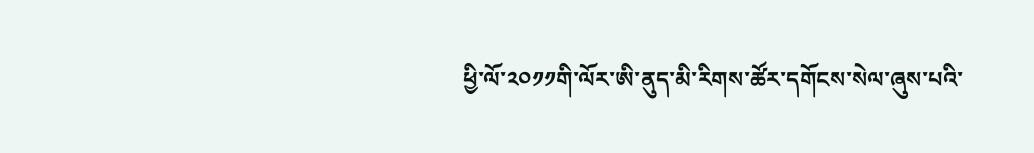ཕྱི་ལོ་༢༠༡༡གི་ལོར་ཨི་ནུད་མི་རིགས་ཚོར་དགོངས་སེལ་ཞུས་པའི་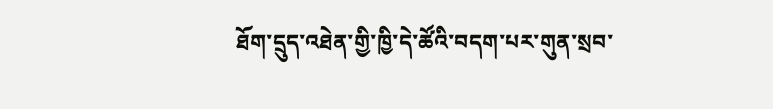ཐོག་དྲུད་འཐེན་གྱི་ཁྱི་དེ་ཚོའི་བདག་པར་གུན་སྲབ་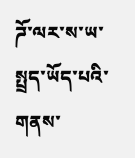ཌོ་ལར་ས་ཡ་སྤྲད་ཡོད་པའི་གནས་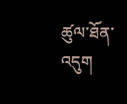ཚུལ་ཐོན་འདུག